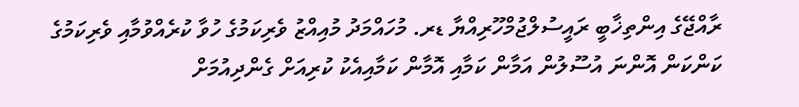ރާއްޖޭގެ އިންތިޚާބީ ރައީސުލްޖުމްހޫރިއްޔާ ޑރ. މުހައްމަދު މުއިއްޒު ވެރިކަމުގެ ހުވާ ކުރެއްވުމާއި ވެރިކަމުގެ ކަންކަން އޮންނަ އުސޫލުން އަމާން ކަމާއި އޮމާން ކަމާއިއެކު ކުރިއަށް ގެންދިއުމަށް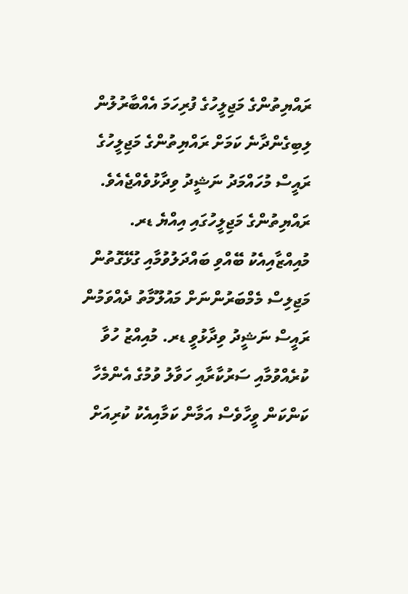ރައްޔިތުންގެ މަޖިލީހުގެ ފުރިހަމަ އެއްބާރުލުން ލިބިގެންދާނެ ކަމަށް ރައްޔިތުންގެ މަޖިލީހުގެ ރައީސް މުހައްމަދު ނަޝީދު ވިދާޅުވެއްޖެއެވެ.
ރައްޔިތުންގެ މަޖިލީހުގައި އިއްޔެ ޑރ. މުއިއްޒާއިއެކު ބޭއްވި ބައްދަލުވުމާއި ގުޅޭގޮތުން މަޖިލިސް މެމްބަރުންނަށް މައުލޫމާތު ދެއްވަމުން ރައީސް ނަޝީދު ވިދާޅުވީ ޑރ. މުއިއްޒު ހުވާ ކުރެއްވުމާއި ސަރުކާރާއި ހަވާލު ވުމުގެ އެންމެހާ ކަންކަން ވީހާވެސް އަމާން ކަމާއިއެކު ކުރިއަށް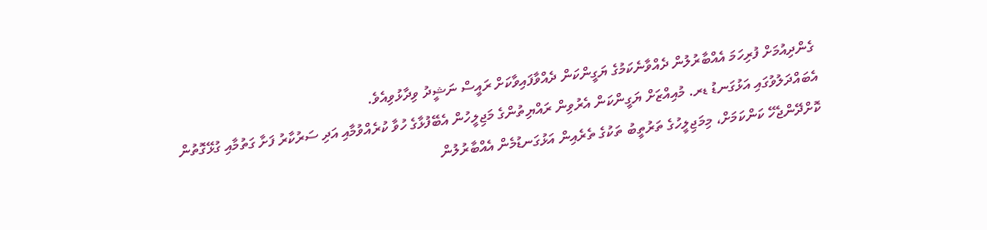ގެންދިއުމަށް ފުރިހަމަ އެއްބާރުލުން ދެއްވާނެކަމުގެ ޔަގީންކަން ދެއްވާފައިވާކަށް ރައީސް ނަޝީދު ވިދާޅުވިއެވެ.
އެބައްދަލުވުގައި އަޅުގަނޑު ޑރ. މުއިއްޒަށް ޔަގީންކަން އެރުވިން ރައްޔިތުންގެ މަޖިލީހުން އެބޭފުޅާގެ ހުވާ ކުރެއްވުމާއި އަދި ސަރުކާރު ފަށާ ގަތުމާއި ގުޅޭގޮތުން ކޮށްދޭންޖެހޭ ކަންކަމަށް، މިމަޖިލީހުގެ ތަރުތީބު ތަކުގެ ތެރެއިން އަޅުގަނޑުމެން އެއްބާރުލުން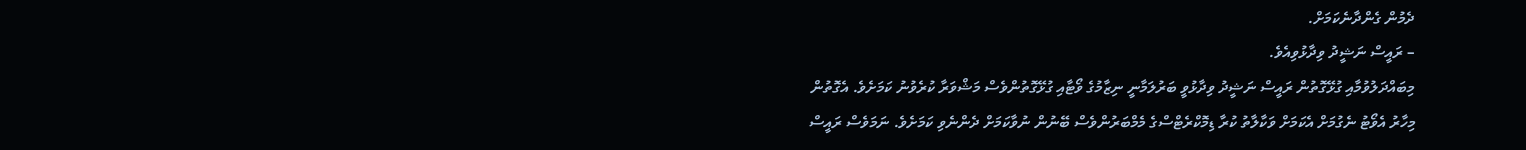ދެމުން ގެންދާނެކަމަށް.
– ރައީސް ނަޝީދު ވިދާޅުވިއެވެ.
މިބައްދަލުވުމާއި ގުޅޭގޮތުން ރައީސް ނަޝީދު ވިދާޅުވީ ބަރުލަމާނީ ނިޒާމުގެ ވޯޓާއި ގުޅޭގޮތުންވެސް މަޝްވަރާ ކުރެވުނު ކަމަށެވެ. އެގޮތުން މިހާރު އެވޯޓު ނެގުމަށް އެކަމަށް ވަކާލާތު ކުރާ ޑިމޮކްރެޓްސްގެ މެމްބަރުންވެސް ބޭނުން ނުވާކަމަށް ދެންނެވި ކަމަށެވެ. ނަމަވެސް ރައީސް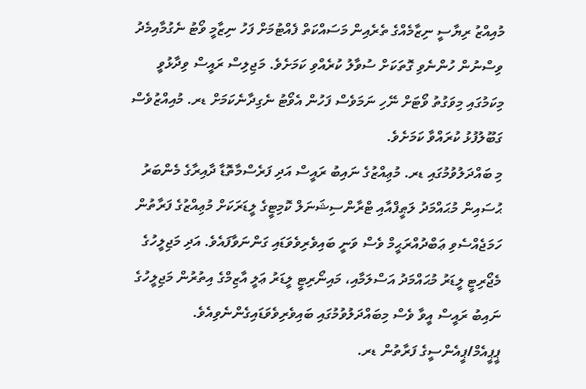މުއިއްޒު ރިޔާސީ ނިޒާމެއްގެ ތެރެއިން މަސައްކަތް ފެއްޓުމަށް ފަހު ނިޒާމީ ވޯޓު ނެގުމާއިމެދު ވިސްނުން ހުންނެވި ގޮތަކަށް ސުވާލު ކުރެއްވި ކަމަށެވެ. މަޖިލިސް ރައީސް ވިދާޅުވީ މިކަމުގައި މިވަގުތު ވޯޓަށް ނޭހި ނަމަވެސް ފަހުން އެވޯޓު ނެގިދާނެކަމަށް ޑރ. މުއިއްޒުވެސް ގަބޫލުފުޅު ކުރައްވާ ކަމަށެވެ.
މި ބައްދަލުވުމުގައި ޑރ. މުޢިއްޒުގެ ނައިބު ރައީސް އަދި ފަރެސްމާތޮޑާ ދާއިރާގެ މެންބަރު ޙުސައިން މުޙައްމަދު ލަޠީފްއާއި ޓްރާންސިޝަނަލް ކޮމިޓީގެ ލީޑަރަކަށް މުޢިއްޒުގެ ފަރާތުން ހަމަޖެއްސެވި ޢަބްދުއްރަޙީމް ވެސް ވަނީ ބައިވެރިވެވަޑައި ގަންނަވާފައެވެ. އަދި މަޖިލީހުގެ މެޖޯރިޓީ ލީޑަރު މުޙައްމަދު އަސްލަމާއި، މައިނޯރިޓީ ލީޑަރު ޢަލީ އާޒިމްގެ އިތުރުން މަޖިލީހުގެ ނައިބު ރައީސް އީވާ ވެސް މިބައްދަލުވުމުގައި ބައިވެރިވެވަޑައިގެންނެވިއެވެ.
ޕީޕީއެމް/ޕީއެންސީގެ ފަރާތުން ޑރ.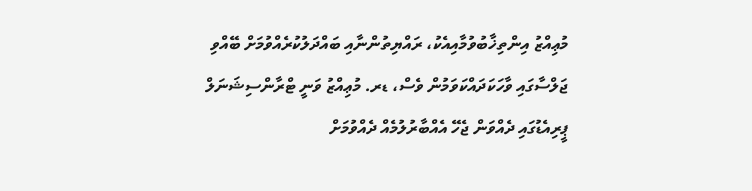މުޢިއްޒު އިންތިޚާބުވުމާއިއެކު، ރައްޔިތުންނާއި ބައްދަލުކުރެއްވުމަށް ބޭއްވި ޖަލްސާގައި ވާހަކަދައްކަވަމުން ވެސް، ޑރ. މުޢިއްޒު ވަނީ ޓްރާންސިޝަނަލް ޕީރިއެޑުގައި ދެއްވަން ޖެހޭ އެއްބާރުލުމެއް ދެއްވުމަށް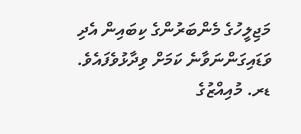މަޖިލީހުގެ މެންބަރުންގެ ކިބައިން އެދި ވަޑައިގަންނަވާނެ ކަމަށް ވިދާޅުވެފައެވެ.
ޑރ. މުއިއްޒުގެ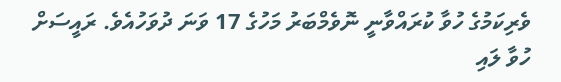ވެރިކަމުގެ ހުވާ ކުރައްވާނީ ނޮވެމްބަރު މަހުގެ 17 ވަނަ ދުވަހުއެވެ. ރައީސަށް ހުވާ ލައި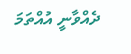ދެއްވާނީ އުއްތަމަ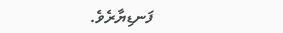ފަނޑިޔާރެވެ.